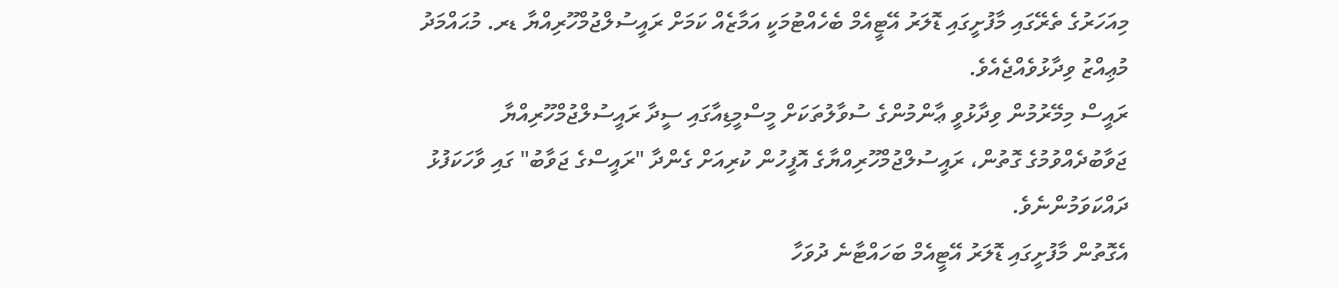މިއަހަރުގެ ތެރޭގައި މާފުށީގައި ޑޮލަރު އޭޓީއެމް ބެހެއްޓުމަކީ އަމާޒެއް ކަމަށް ރައީސުލްޖުމްހޫރިއްޔާ ޑރ. މުޙައްމަދު މުޢިއްޒު ވިދާޅުވެއްޖެއެވެ.
ރައީސް މިމޭރުމުން ވިދާޅުވީ ޢާންމުންގެ ސުވާލުތަކަށް މީސްމީޑިއާގައި ސީދާ ރައީސުލްޖުމްހޫރިއްޔާ ޖަވާބުދެއްވުމުގެ ގޮތުން، ރައީސުލްޖުމްހޫރިއްޔާގެ އޮފީހުން ކުރިއަށް ގެންދާ "ރައީސްގެ ޖަވާބު" ގައި ވާހަކަފުޅު ދައްކަވަމުންނެވެ.
އެގޮތުން މާފުށީގައި ޑޮލަރު އޭޓީއެމް ބަހައްޓާނެ ދުވަހާ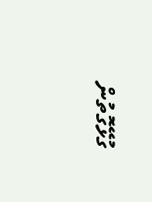ގުޅޭގޮތުން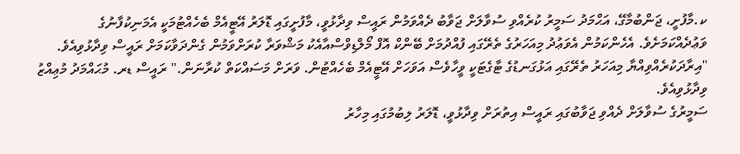ކ.މާފުށީ، ޖަންބުމާގޭ، އަޙްމަދު ސަމީރު ކުރެއްވި ސުވާލަށް ޖަވާބު ދެއްވަމުން ރައީސް ވިދާޅުވީ، މާފުށީގައި ޑޮލަރު އޭޓީއެމް ބެހެއްޓުމަކީ އެމަނިކުފާނުގެ ވަޢުދެއްކަމަށެވެ. އެހެންކަމުން އެވަޢުދު މިއަހަރުގެ ތެރޭގައި ފުއްދުމަށް ބޭންކް އޮފް މޯލްޑިވްސްއާއެކު މަޝްވަރާ ކުރަށްވަމުން ގެންދަވާކަމަށް ރައީސް ވިދާޅުވިއެވެ.
"އިރާދަކުރެއްވިއްޔާ މިއަހަރު ތެރޭގައި އަޅުގަނޑުގެ ޓާގެޓަކީ ވީހާވެސް އަވަހަށް އޭޓީއެމް ބެހެއްޓުން. ވަރަށް މަސައްކަތް ކުރާނަން." ރައީސް ޑރ. މުޙައްމަދު މުޢިއްޒު ވިދާޅުވިއެވެ.
ސަމީރުގެ ސުވާލަށް ދެއްވި ޖަވާބުގައި ރައީސް އިތުރަށް ވިދާޅުވީ، ޑޮލަރު ލިބުމުގައި މިހާރު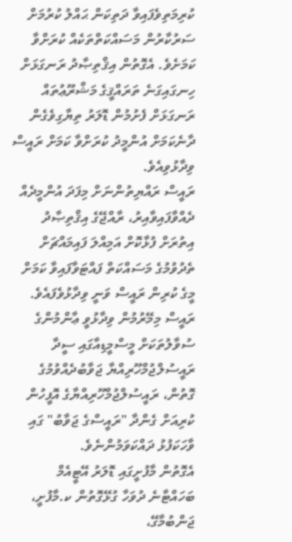ކުރިމަތިވެފައިވާ ދަތިކަން ޙައްލު ކުރުމަށް ސަރުކާރުން މަސައްކަތްތަކެއް ކުރަށްވާ ކަމަށެވެ. އެގޮތުން އިޤްތިޞާދު ރަނގަޅަށް ހިނގައިގަނެ ތަރައްޤީގެ މަޝްރޫޢުތައް ރަނގަޅަށް ފެށުމުން ޑޮލަރު ތިޔާގިވެގެން ދާނެކަމަށް އުންމީދު ކުރަށްވާ ކަމަށް ރައީސް ވިދާޅުވިއެވެ.
ރައީސް ރައްޔިތުންނަށް މިފަދަ އުންމީދެއް ދެއްވާފައިވާއިރު، ރާއްޖޭގެ އިޤްތިޞާދު އިތުރަށް ފުޅާކޮށް އަމިއްލަ ފައިމައްޗަށް ތެދުވުމުގެ މަސައްކަތް ފައްޓަވާފައިވާ ކަމަށް މީގެ ކުރިން ރައީސް ވަނީ ވިދާޅުވެފައެވެ.
ރައީސް މިމޭރުމުން ވިދާޅުވީ ޢާންމުންގެ ސުވާލުތަކަށް މީސްމީޑިއާގައި ސީދާ ރައީސުލްޖުމްހޫރިއްޔާ ޖަވާބުދެއްވުމުގެ ގޮތުން، ރައީސުލްޖުމްހޫރިއްޔާގެ އޮފީހުން ކުރިއަށް ގެންދާ "ރައީސްގެ ޖަވާބު" ގައި ވާހަކަފުޅު ދައްކަވަމުންނެވެ.
އެގޮތުން މާފުށީގައި ޑޮލަރު އޭޓީއެމް ބަހައްޓާނެ ދުވަހާ ގުޅޭގޮތުން ކ.މާފުށީ، ޖަންބުމާގޭ،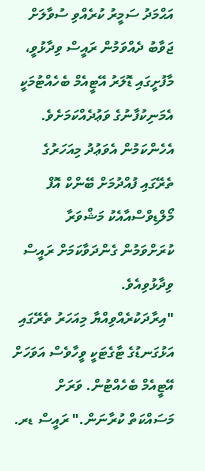އަޙްމަދު ސަމީރު ކުރެއްވި ސުވާލަށް ޖަވާބު ދެއްވަމުން ރައީސް ވިދާޅުވީ، މާފުށީގައި ޑޮލަރު އޭޓީއެމް ބެހެއްޓުމަކީ އެމަނިކުފާނުގެ ވަޢުދެއްކަމަށެވެ. އެހެންކަމުން އެވަޢުދު މިއަހަރުގެ ތެރޭގައި ފުއްދުމަށް ބޭންކް އޮފް މޯލްޑިވްސްއާއެކު މަޝްވަރާ ކުރަށްވަމުން ގެންދަވާކަމަށް ރައީސް ވިދާޅުވިއެވެ.
"އިރާދަކުރެއްވިއްޔާ މިއަހަރު ތެރޭގައި އަޅުގަނޑުގެ ޓާގެޓަކީ ވީހާވެސް އަވަހަށް އޭޓީއެމް ބެހެއްޓުން. ވަރަށް މަސައްކަތް ކުރާނަން." ރައީސް ޑރ.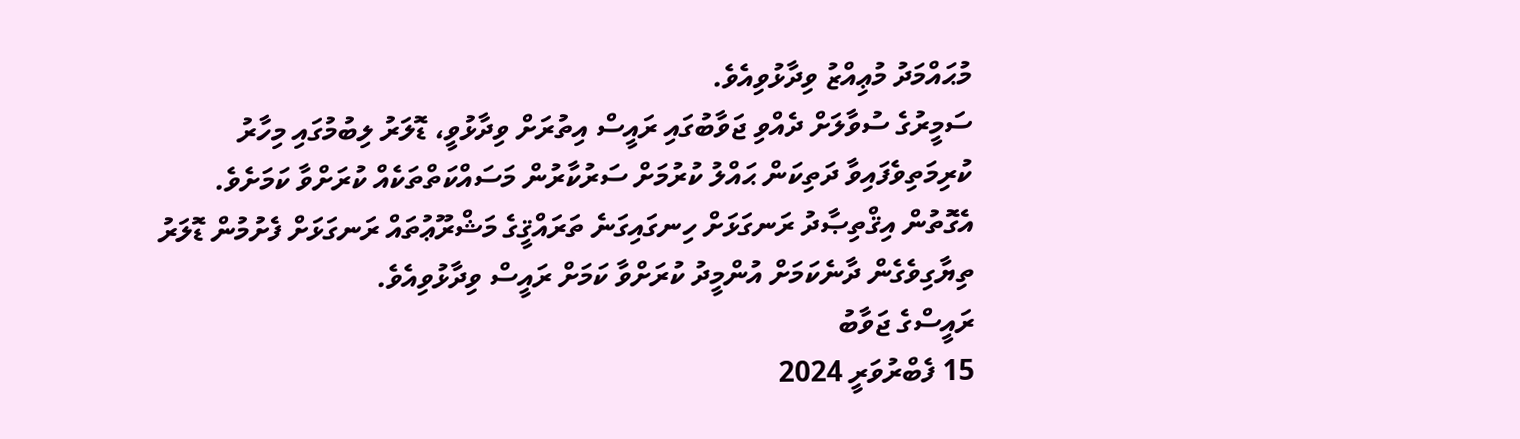މުޙައްމަދު މުޢިއްޒު ވިދާޅުވިއެވެ.
ސަމީރުގެ ސުވާލަށް ދެއްވި ޖަވާބުގައި ރައީސް އިތުރަށް ވިދާޅުވީ، ޑޮލަރު ލިބުމުގައި މިހާރު ކުރިމަތިވެފައިވާ ދަތިކަން ޙައްލު ކުރުމަށް ސަރުކާރުން މަސައްކަތްތަކެއް ކުރަށްވާ ކަމަށެވެ. އެގޮތުން އިޤްތިޞާދު ރަނގަޅަށް ހިނގައިގަނެ ތަރައްޤީގެ މަޝްރޫޢުތައް ރަނގަޅަށް ފެށުމުން ޑޮލަރު ތިޔާގިވެގެން ދާނެކަމަށް އުންމީދު ކުރަށްވާ ކަމަށް ރައީސް ވިދާޅުވިއެވެ.
ރައީސްގެ ޖަވާބު
15 ފެބްރުވަރީ 2024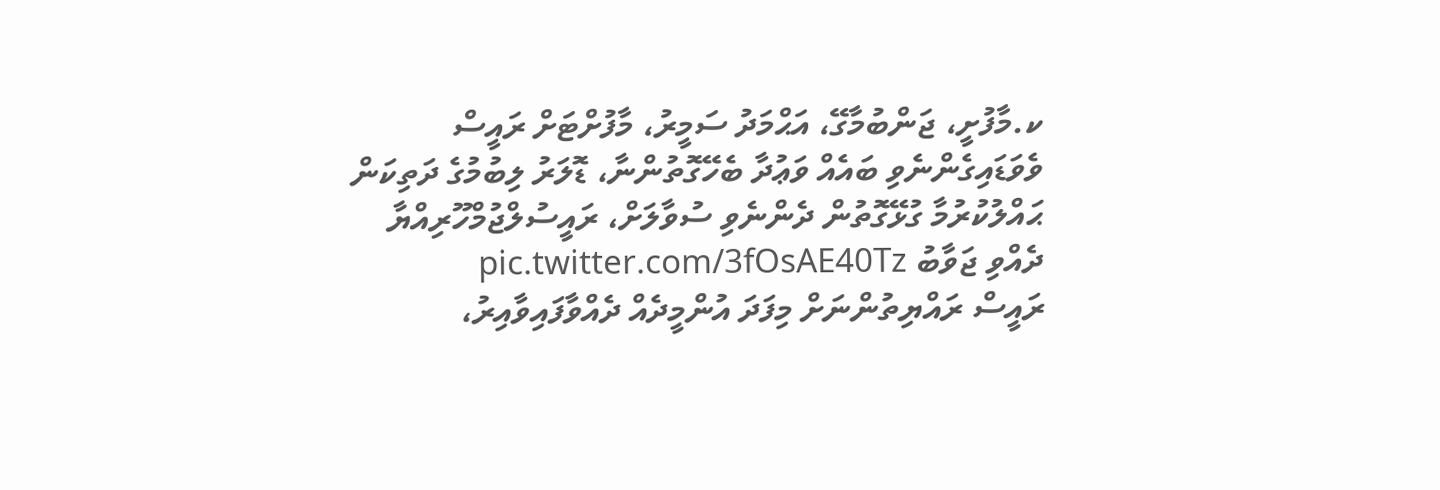ކ.މާފުށީ، ޖަންބުމާގޭ، އަޙްމަދު ސަމީރު، މާފުށްޓަށް ރައީސް ވެވަޑައިގެންނެވި ބައެއް ވަޢުދާ ބެހޭގޮތުންނާ، ޑޮލަރު ލިބުމުގެ ދަތިކަން ޙައްލުކުރުމާ ގުޅޭގޮތުން ދެންނެވި ސުވާލަށް، ރައީސުލްޖުމްހޫރިއްޔާ ދެއްވި ޖަވާބު pic.twitter.com/3fOsAE40Tz
ރައީސް ރައްޔިތުންނަށް މިފަދަ އުންމީދެއް ދެއްވާފައިވާއިރު،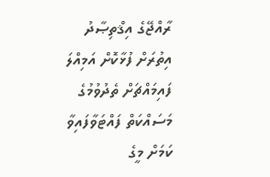ރާއްޖޭގެ އިޤްތިޞާދު އިތުރަށް ފުޅާކޮށް އަމިއްލަ ފައިމައްޗަށް ތެދުވުމުގެ މަސައްކަތް ފައްޓަވާފައިވާ ކަމަށް މީގެ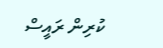ކުރިން ރައީސް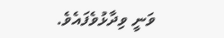ވަނީ ވިދާޅުވެފައެވެ.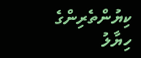ކިޔުންތެރިންގެ ހިޔާލު